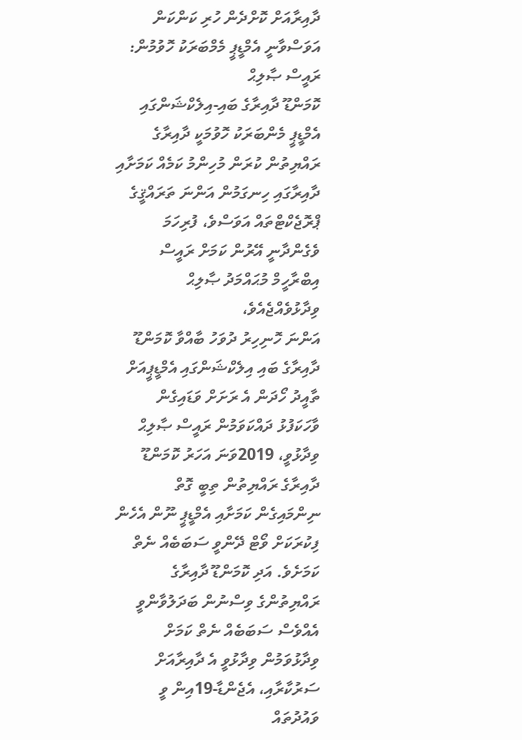ދާއިރާއަށް ކޮށްދެން ހުރި ކަންކަން އަވަސްވާނީ އެމްޑީޕީ މެމްބަރަކު ހޮވުމުން: ރައީސް ޞާލިޙް
ކޮމަންޑޫ ދާއިރާގެ ބައި-އިލެކްޝަންގައި އެމްޑީޕީ މެންބަރަކު ހޮވުމަކީ ދާއިރާގެ ރައްޔިތުން ކުރަން މުހިންމު ކަމެއް ކަމަށާއި ދާއިރާގައި ހިނގަމުން އަންނަ ތަރައްޤީގެ ޕްރޮޖެކްޓްތައް އަވަސްވެ، ފުރިހަމަ ވެގެންދާނީ އޭރުން ކަމަށް ރައީސް އިބްރާހީމް މުޙައްމަދު ޞާލިޙް ވިދާޅުވެއްޖެއެވެ،
އަންނަ ހޮނިހިރު ދުވަހު ބާއްވާ ކޮމަންޑޫ ދާއިރާގެ ބައި އިލެކްޝަންގައި އެމްޑީޕީއަށް ތާއީދު ހޯދަން އެ ރަށަށް ވަޑައިގެން ވާހަކަފުޅު ދައްކަވަމުން ރައީސް ޞާލިޙް ވިދާޅުވީ، 2019ވަނަ އަހަރު ކޮމަންޑޫ ދާއިރާގެ ރައްޔިތުން ތިބީ ގޮތް ނިންމައިގެން ކަމަށާއި އެމްޑީޕީ ނޫން އެހެން ފިކުރަކަށް ވޯޓް ދޭންވީ ސަބަބެއް ނެތް ކަމަށެވެ. އަދި ކޮމަންޑޫ ދާއިރާގެ ރައްޔިތުންގެ ވިސްނުން ބަދަލުވާންވީ އެއްވެސް ސަބަބެއް ނެތް ކަމަށް ވިދާޅުވަމުން ވިދާޅުވީ އެ ދާއިރާއަށް ސަރުކާރާއި، އެޖެންޑާ-19އިން ވީ ވައުދުތައް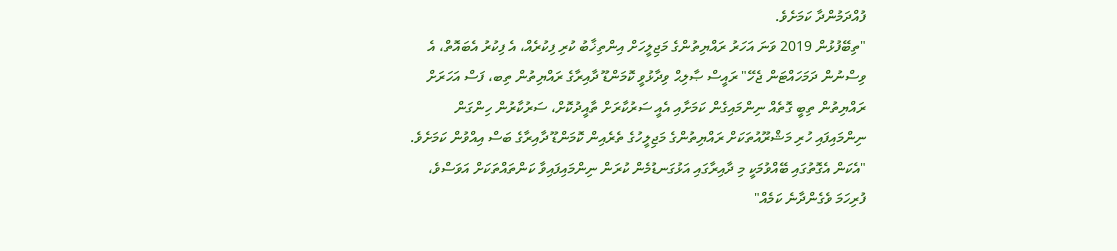ފުއްދަމުންދާ ކަމަށެވެ.
"ތިބޭފުޅުން 2019 ވަނަ އަހަރު ރައްޔިތުންގެ މަޖިލީހަށް އިންތިޚާބު ކުރި ފިކުރެއް، އެ ފިކުރު އެބައޮތް، އެ ވިސްނުން ދަމަހައްޓަން ޖެހޭ" ރައީސް ޞާލިޙް ވިދާޅުވީ ކޮމަންޑޫ ދާއިރާގެ ރައްޔިތުން ތިބ، ފަސް އަހަރަށް ރައްޔިތުން ތިބީ ގޮތެއް ނިންމައިގެން ކަމަށާއި އެއީ ސަރުކާރަށް ތާއީދުކޮށް، ސަރުކާރުން ހިންގަން ނިންމައިފައި ހުރި މަޝްރޫއުތަކަށް ރައްޔިތުންގެ މަޖިލީހުގެ ތެރެއިން ކޮމަންޑޫ ދާއިރާގެ ބަސް އިއްވުން ކަމަށެވެ.
"އެކަން އެގޮތުގައި ބޭއްވުމަކީ މި ދާއިރާގައި އަޅުގަނޑުމެން ކުރަން ނިންމައިފައިވާ ކަންތައްތަކަށް އަވަސްވެ، ފުރިހަމަ ވެގެންދާނެ ކަމެއް"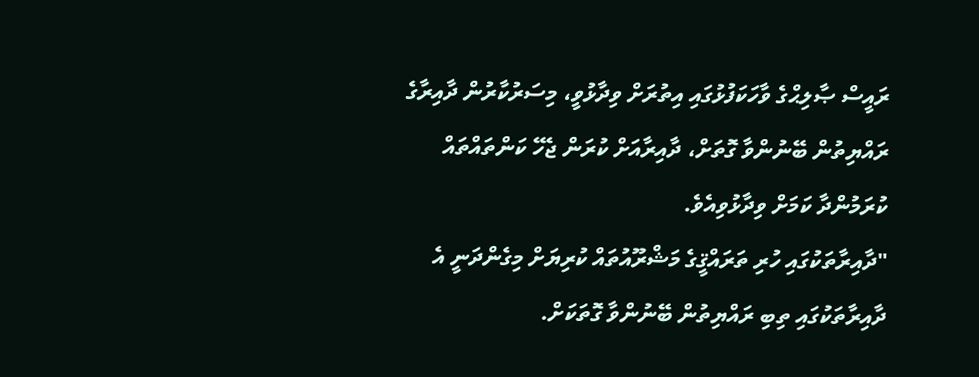ރައީސް ޞާލިޙްގެ ވާހަކަފުޅުގައި އިތުރަށް ވިދާޅުވީ، މިސަރުކާރުން ދާއިރާގެ ރައްޔިތުން ބޭނުންވާ ގޮތަށް، ދާއިރާއަށް ކުރަން ޖެހޭ ކަންތައްތައް ކުރަމުންދާ ކަމަށް ވިދާޅުވިއެވެ.
"ދާއިރާތަކުގައި ހުރި ތަރައްޤީގެ މަޝްރޫއުތައް ކުރިޔަށް މިގެންދަނީ އެ ދާއިރާތަކުގައި ތިބި ރައްޔިތުން ބޭނުންވާ ގޮތަކަށް.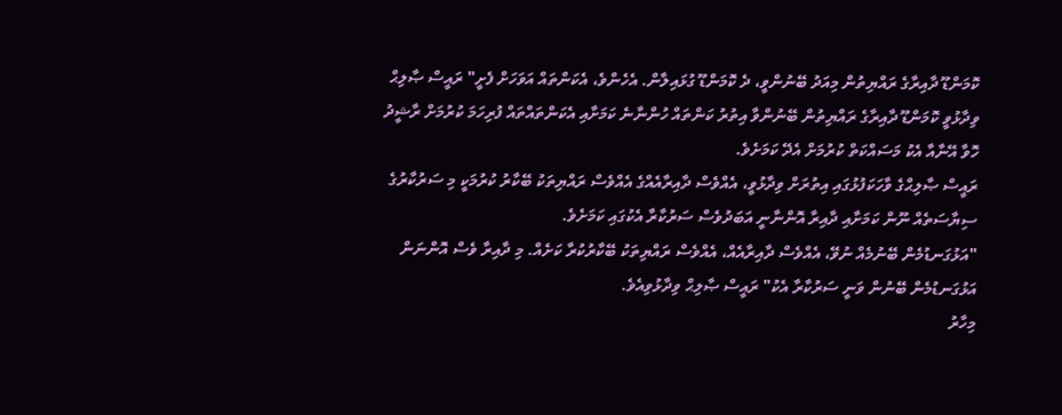ކޮމަންޑޫ ދާއިރާގެ ރައްޔިތުން މިއަދު ބޭނުންވީ، ދެ ކޮމަންޑޫ ގުޅައިލާން. އެހެންވެ، އެކަންތައް އަވަހަށް ފެށީ" ރައީސް ޞާލިޙް ވިދާޅުވީ ކޮމަންޑޫ ދާއިރާގެ ރައްޔިތުން ބޭނުންވާ އިތުރު ކަންތައް ހުންނާނެ ކަމަށާއި އެކަންތައްތައް ފުރިހަމަ ކުރުމަށް ރާޝީދު ހޮވާ އޭނާއާ އެކު މަސައްކަތް ކުރުމަށް އެދޭ ކަމަށެވެ.
ރައީސް ޞާލިޙްގެ ވާހަކަފުޅުގައި އިތުރަށް ވިދާޅުވީ، އެއްވެސް ދާއިރާއެއްގެ އެއްވެސް ރައްޔިތަކު ބޭކާރު ކުރުމަކީ މި ސަރުކާރުގެ ސިޔާސަތެއް ނޫން ކަމަށާއި ދާއިރާ އޮންނާނީ އަބަދުވެސް ސަރުކާރާ އެކުގައި ކަމަށެވެ.
"އަޅުގަނޑުމެން ބޭނުމެއް ނުވޭ، އެއްވެސް ދާއިރާއެއް، އެއްވެސް ރައްޔިތަކު ބޭކާރުކުރާ ކަށެއް. މި ދާއިރާ ވެސް އޮންނަން އަޅުގަނޑުމެން ބޭނުން ވަނީ ސަރުކާރާ އެކު" ރައީސް ޞާލިޙް ވިދާޅުވިއެވެ.
މިހާރު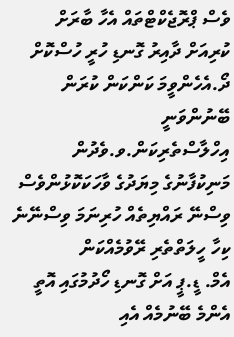ވެސް ޕްރޮޖެކްޓްތައް އެހާ ބާރަށް ކުރިއަށް ދާއިރު ގޮނޑި ހުރީ ހުސްކޮށް ދޯ.އެހެންވީމަ ކަންކަން ކުރަން ބޭނުންވަނީ އިހްލާސްތެރިކަން.ވ.ވެދުން
މަނިކުފާނުގެ މިޔަދުގެ ވާހަކަކޮޅުންވެސް ވިސްނޭ ރައްޔިތެއް ހުރިނަމަ ވިސްނޭނެ ކިހާ ހީލަތްތެރި ރޭވުމެއްކަން
އެމް. ޑީ.ޕީ އަށް ގޮނޑި ހޯދުމުގައި އޮތީ އެންމެ ބޭނުމެއް އެއި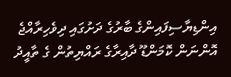އިންޑިޔާސިފައިންގެ ބާރުގެ ދަށުގައި ދިވެހިރާއްޖެ އޮންނަން ކޮމަންޑޫ ދާއިރާގެ ރައްޔިތުން ގެ ތާއީދު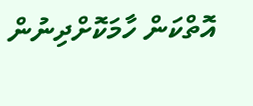އޮތްކަން ހާމަކޮށްދިނުން